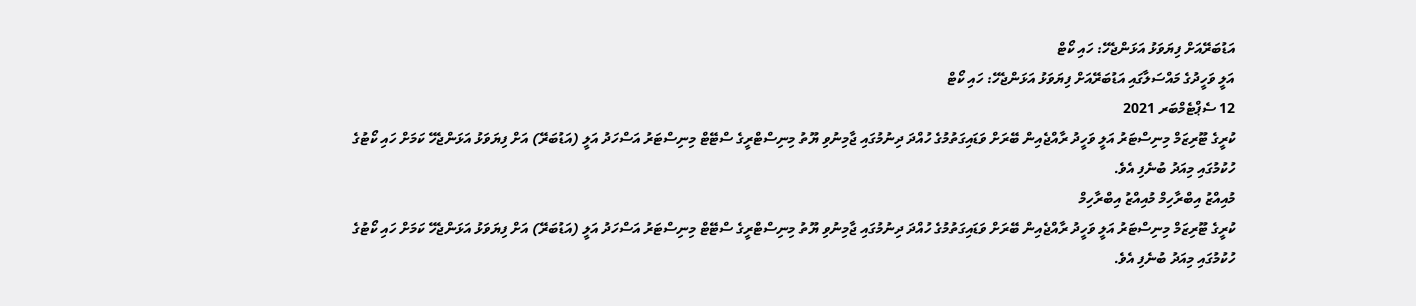އަޑުބަރޭއަށް ފިޔަވަޅު އަޅަންޖެހޭ: ހައި ކޯޓް
އަލީ ވަހީދުގެ މައްސަލާގައި އަޑުބަރޭއަށް ފިޔަވަޅު އަޅަންޖެހޭ: ހައި ކޯޓް
12 ސެޕްޓެމްބަރ 2021
ކުރީގެ ޓޫރިޒަމް މިނިސްޓަރު އަލީ ވަހީދު ރާއްޖެއިން ބޭރަށް ވަޑައިގަތުމުގެ ހުއްދަ ދިނުމުގައި ޖާމިނުވި ޔޫތު މިނިސްޓްރީގެ ސްޓޭޓް މިނިސްޓަރު އަސްހަދު އަލީ (އަޑުބަރޭ) އަށް ފިޔަވަޅު އަޅަންޖެހޭ ކަމަށް ހައި ކޯޓުގެ ހުކުމުގައި މިއަދު ބުނެފި އެވެ.
މުއިއްޒު އިބްރާހިމް މުއިއްޒު އިބްރާހިމް
ކުރީގެ ޓޫރިޒަމް މިނިސްޓަރު އަލީ ވަހީދު ރާއްޖެއިން ބޭރަށް ވަޑައިގަތުމުގެ ހުއްދަ ދިނުމުގައި ޖާމިނުވި ޔޫތު މިނިސްޓްރީގެ ސްޓޭޓް މިނިސްޓަރު އަސްހަދު އަލީ (އަޑުބަރޭ) އަށް ފިޔަވަޅު އަޅަންޖެހޭ ކަމަށް ހައި ކޯޓުގެ ހުކުމުގައި މިއަދު ބުނެފި އެވެ.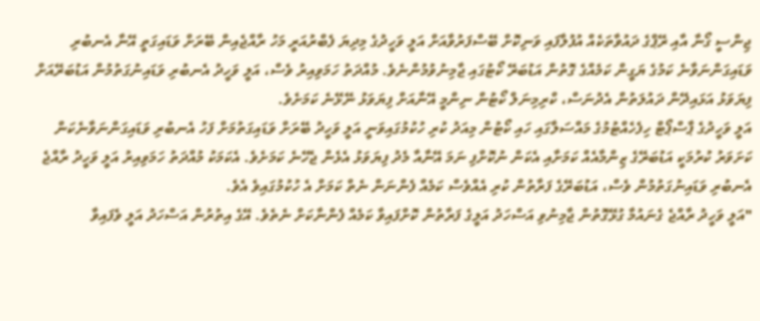ޖިންސީ ގޯނާ އާއި ރޭޕްގެ ދައުވާތަކެއް އުފުލާފައި ވަނިކޮށް ބޭސްފަރުވާއަށް އަލީ ވަހީދުގެ މިދިޔަ ފެބްރުއަރީ މަހު ރާއްޖެއިން ބޭރަށް ވަޑައިގަތީ އޭނާ އެނބުރި ވަޑައިގަންނަވާނެ ކަމުގެ ޔަގީން ކަމެއްގެ ގޮތުން އަޑުބަރޭ ކޯޓުގައި ޖާމިނުވުމުންނެވެ. މުއްދަތު ހަމަވިއިރު ވެސް، އަލީ ވަހީދު އެނބުރި ވަޑައިނުގަތުމުން އަޑުބަރޭއަށް ފިޔަވަޅު އަޅައިދޭން ދައުލަތުން އެދުނަސް، ކްރިމިނަލް ކޯޓުން ނިންމީ އޭނާއަށް ފިޔަވަޅު ނޭޅޭނެ ކަމަށެވެ.
އަލީ ވަހީދުގެ ޕާސްޕޯޓް ހިފެހެއްޓުމުގެ މައްސަލާގައި ހައި ކޯޓުން މިއަދު ކުރި ހުކުމުގައިވަނީ އަލީ ވަހީދު ބޭރަށް ވަޑައިގަތުމަށް ފަހު އެނބުރި ވަޑައިގަންނަވާނެކަން ކަށަވަރު ކުރުމަކީ އަޑުބަރޭގެ ޒިންމާއެއް ކަމަށާއި އެކަން ނުކޮށްފި ނަމަ އޭނާއާ މެދު ފިޔަވަޅު އެޅެން ޖެހޭނެ ކަމަށެވެ. އެކަމަކު މުއްދަތު ހަމަވިއިރު އަލީ ވަހީދު ރާއްޖެ އެނބުރި ވަޑައިނުގަތުމުން ވެސް، އަޑުބަރޭގެ ފަރާތުން ކުރި އެއްވެސް ކަމެއް ފެންނަން ނެތް ކަމަށް އެ ހުކުމުގައިވެ އެވެ.
"އަލީ ވަހީދު ރާއްޖެ ގެނައުމާ ގުޅޭގޮތުން ޖާމިނުވި އަސްހަދު އަލީގެ ފަރާތުން ކޮށްފައިވާ ކަމެއް ފެންނާކަށް ނެތެވެ. އޭގެ އިތުރުން އަސްހަދު އަލީ ވެފައިވާ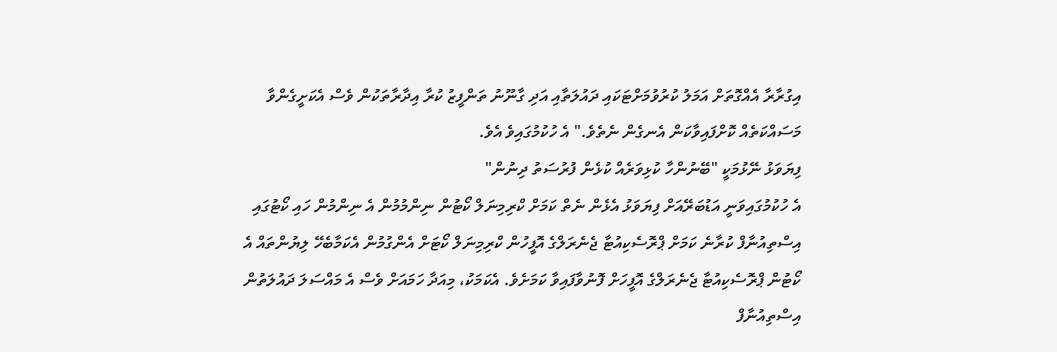އިގުރާރާ އެއްގޮތަށް އަމަލު ކުރުވުމަށްޓަކައި ދައުލަތާއި އަދި ގާނޫނު ތަންފީޒު ކުރާ އިދާރާތަކުން ވެސް އެކަށީގެންވާ މަސައްކަތެއް ކޮށްފައިވާކަން އެނގެން ނެތެވެ." އެ ހުކުމުގައިވެ އެވެ.
ފިޔަވަޅު ނޭޅުމަކީ "ބޭނުންހާ ކުޅިވަރެއް ކުޅެން ފުރުސަތު ދިނުން"
އެ ހުކުމުގައިވަނީ އަޑުބަރޭއަށް ފިޔަވަޅު އެޅެން ނެތް ކަމަށް ކްރިމިނަލް ކޯޓުން ނިންމުމުން އެ ނިންމުން ހައި ކޯޓުގައި އިސްތިއުނާފް ކުރާނެ ކަމަށް ޕްރޮސެކިއުޓާ ޖެނެރަލްގެ އޮފީހުން ކްރިމިނަލް ކޯޓަށް އެންގުމުން އެކަމާބެހޭ ލިޔުންތައް އެ ކޯޓުން ޕްރޮސެކިއުޓާ ޖެނެރަލްގެ އޮފީހަށް ފޮނުވާފައިވާ ކަމަށެވެ. އެކަމަކު، މިއަދާ ހަމައަށް ވެސް އެ މައްސަލަ ދައުލަތުން އިސްތިއުނާފް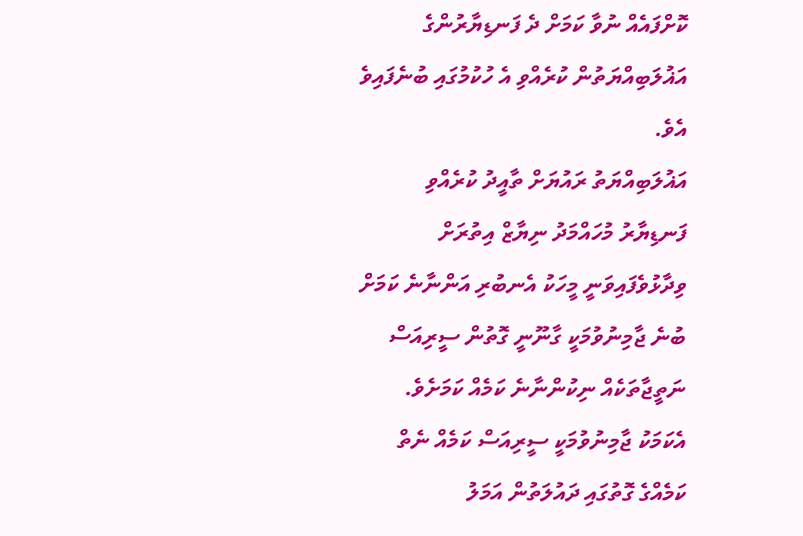ކޮށްފައެއް ނުވާ ކަމަށް ދެ ފަނޑިޔާރުންގެ އަޣުލަބިއްޔަތުން ކުރެއްވި އެ ހުކުމުގައި ބުނެފައިވެ އެވެ.
އަޣުލަބިއްޔަތު ރައުޔަށް ތާއީދު ކުރެއްވި ފަނޑިޔާރު މުހައްމަދު ނިޔާޒް އިތުރަށް ވިދާޅުވެފައިވަނީ މީހަކު އެނބުރި އަންނާނެ ކަމަށް ބުނެ ޖާމިނުވުމަކީ ގާނޫނީ ގޮތުން ސީރިއަސް ނަތީޖާތަކެއް ނިކުންނާނެ ކަމެއް ކަމަށެވެ. އެކަމަކު ޖާމިނުވުމަކީ ސީރިއަސް ކަމެއް ނެތް ކަމެއްގެ ގޮތުގައި ދައުލަތުން އަމަލު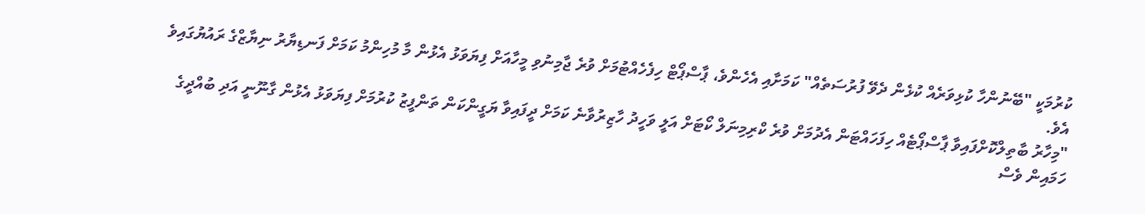ކުރުމަކީ "ބޭނުންހާ ކުޅިވަރެއް ކުޅެން ދެވޭ ފުރުސަތެއް" ކަމަށާއި އެހެންވެ، ޕާސްޕޯޓް ހިފެހެއްޓުމަށް ވުރެ ޖާމިނުވި މީހާއަށް ފިޔަވަޅު އެޅުން މާ މުހިންމު ކަމަށް ފަނޑިޔާރު ނިޔާޒްގެ ރައުޔުގައިވެ އެވެ.
"މިހާރު ބާތިލްކޮށްފައިވާ ޕާސްޕޯޓެއް ހިފަހައްޓަން އެދުމަށް ވުރެ ކްރިމިނަލް ކޯޓަށް އަލީ ވަހީދު ހާޒިރުވާނެ ކަމަށް ދީފައިވާ ޔަގީންކަން ތަންފީޒު ކުރުމަށް ފިޔަވަޅު އެޅުން ގާނޫނީ އަދި ބުއްދީގެ ހަމައިން ވެސް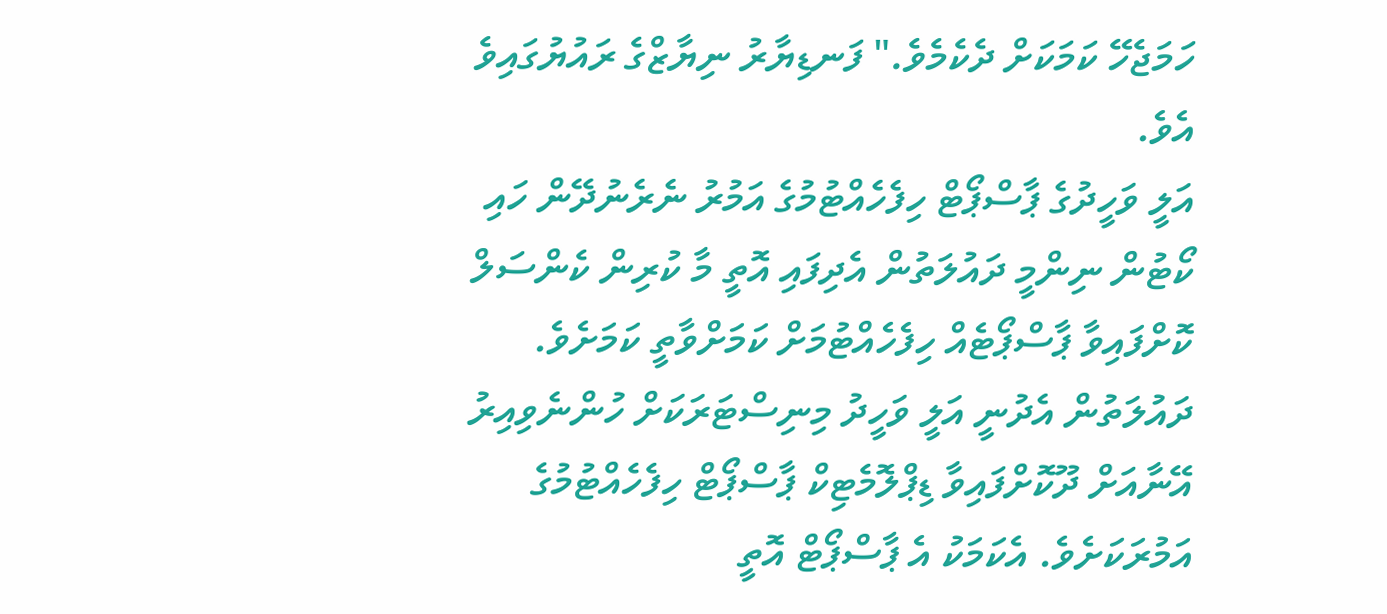ހަމަޖެހޭ ކަމަކަށް ދެކެމެވެ." ފަނޑިޔާރު ނިޔާޒްގެ ރައުޔުގައިވެ އެވެ.
އަލީ ވަހީދުގެ ޕާސްޕޯޓް ހިފެހެއްޓުމުގެ އަމުރު ނެރެނުދޭން ހައި ކޯޓުން ނިންމީ ދައުލަތުން އެދިފައި އޮތީ މާ ކުރިން ކެންސަލް ކޮށްފައިވާ ޕާސްޕޯޓެއް ހިފެހެއްޓުމަށް ކަމަށްވާތީ ކަމަށެވެ. ދައުލަތުން އެދުނީ އަލީ ވަހީދު މިނިސްޓަރަކަށް ހުންނެވިއިރު އޭނާއަށް ދޫކޮށްފައިވާ ޑިޕްލޮމެޓިކް ޕާސްޕޯޓް ހިފެހެއްޓުމުގެ އަމުރަކަށެވެ. އެކަމަކު އެ ޕާސްޕޯޓް އޮތީ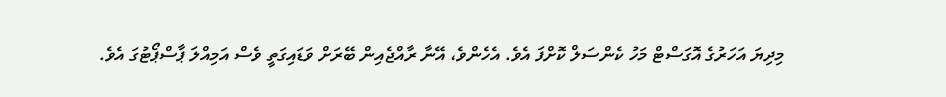މިދިޔަ އަހަރުގެ އޮގަސްޓް މަހު ކެންސަލް ކޮށްފަ އެވެ. އެހެންވެ، އޭނާ ރާއްޖެއިން ބޭރަށް ވަޑައިގަތީ ވެސް އަމިއްލަ ޕާސްޕޯޓުގަ އެވެ.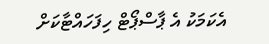އެކަމަކު އެ ޕާސްޕޯޓް ހިފަހައްޓާކަށް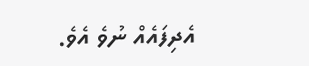އެދިފައެއް ނުވެ އެވެ.